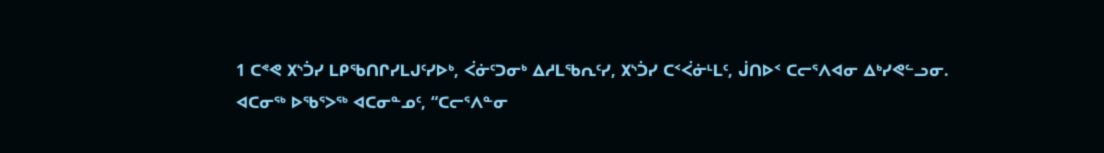1 ᑕᕝᕙ ᙭ᔅᑑᓯ ᒪᑭᖃᑎᒋᓯᒪᒍᑦᓯᐅᒃ, ᐹᓃᑦᑐᓂᒃ ᐃᓱᒪᖃᕆᑦᓯ, ᙭ᔅᑑᓯ ᑕᑉᐹᓃᒻᒪᑦ, ᒎᑎᐅᑉ ᑕᓕᕐᐱᐊᓂ ᐃᒃᓯᕙᓪᓗᓂ.
ᐊᑕᓂᖅ ᐅᖃᕐᐳᖅ ᐊᑕᓂᓐᓄᑦ, “ᑕᓕᕐᐱᓐᓂ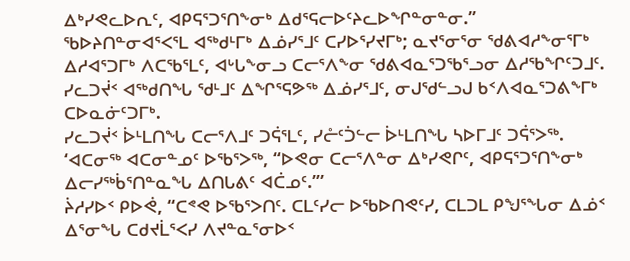ᐃᒃᓯᕙᓚᐅᕆᑦ, ᐊᑭᕋᕐᑐᕐᑎᖕᓂᒃ ᐃᑯᕐᕋᓕᐅᑦᔨᓚᐅᖏᓐᓂᓐᓂ.”
ᖃᐅᔨᑎᓐᓂᐊᕐᐸᕐᒪ ᐊᖅᑯᒻᒥᒃ ᐃᓅᓯᕐᒧᑦ ᑕᓯᐅᕐᓯᔪᒥᒃ; ᓇᔪᕐᓂᕐᓂ ᖁᕕᐊᓱᖕᓂᕐᒥᒃ ᐃᓱᐊᕐᑐᒥᒃ ᐱᑕᖃᕐᒪᑦ, ᐊᒡᒐᖕᓂᓗ ᑕᓕᕐᐱᖕᓂ ᖁᕕᐊᓇᕐᑐᖃᕐᓗᓂ ᐃᓱᖃᖏᑦᑐᒧᑦ.
ᓯᓚᑐᔫᑉ ᐊᖅᑯᑎᖓ ᖁᒻᒧᑦ ᐃᖏᕐᕋᕗᖅ ᐃᓅᓯᕐᒧᑦ, ᓂᒍᖁᓪᓗᒍ ᑲᑉᐱᐊᓇᕐᑐᕕᖕᒥᒃ ᑕᐅᓇᓃᑦᑐᒥᒃ.
ᓯᓚᑐᔫᑉ ᐆᒻᒪᑎᖓ ᑕᓕᕐᐱᒧᑦ ᑐᕌᕐᒪᑦ, ᓯᓔᑦᑑᓪᓕ ᐆᒻᒪᑎᖓ ᓴᐅᒥᒧᑦ ᑐᕌᕐᐳᖅ.
‘ᐊᑕᓂᖅ ᐊᑕᓂᓐᓄᑦ ᐅᖃᕐᐳᖅ, “ᐅᕙᓂ ᑕᓕᕐᐱᓐᓂ ᐃᒃᓯᕙᒋᑦ, ᐊᑭᕋᕐᑐᕐᑎᖕᓂᒃ ᐃᓕᓯᖅᑳᕐᑎᓐᓇᖓ ᐃᑎᒐᕕᑦ ᐊᑖᓄᑦ.”’
ᔩᓱᓯᐅᑉ ᑭᐅᕚ, “ᑕᕝᕙ ᐅᖃᕐᐳᑎᑦ. ᑕᒪᑦᓯᓕ ᐅᖃᐅᑎᕙᑦᓯ, ᑕᒪᑐᒪ ᑭᖑᕐᖓᓂ ᐃᓅᑉ ᐃᕐᓂᖓ ᑕᑯᔪᒫᕐᐸᓯ ᐱᔪᓐᓇᕐᓂᐅᑉ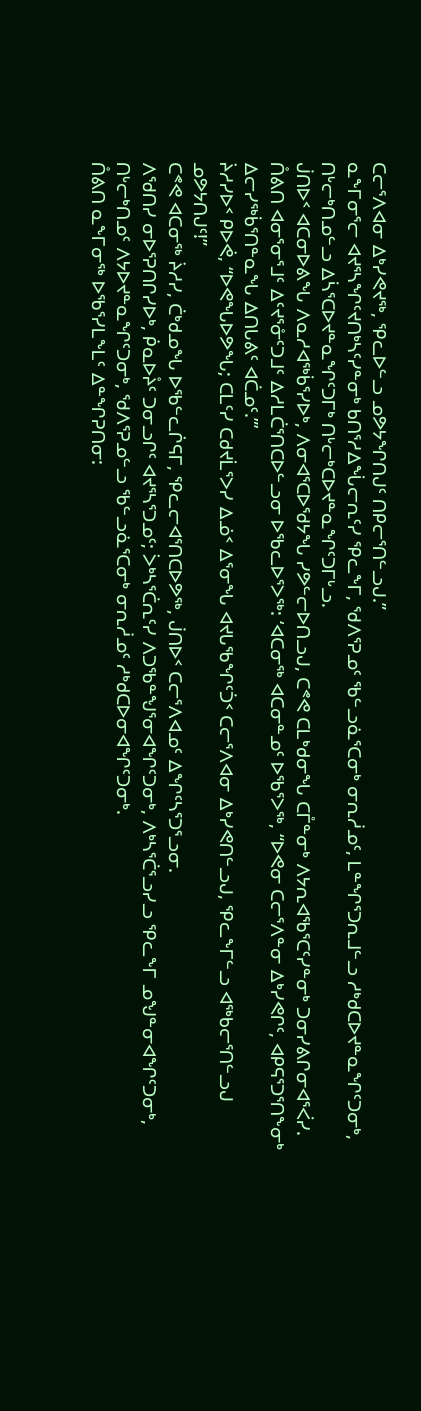ᑕᓕᕐᐱᐊᓂ ᐃᒃᓯᕙᔪᖅ, ᕿᓚᐅᓪᓗ ᓄᕗᔭᖏᑎᒍᑦ ᑎᑭᓕᕐᑎᓪᓗᒍ.”
ᓇᖕᒥᓂᕐᓕ ᐊᔪᕐᓴᖏᑦᔪᑎᒃᓴᑦᓯᓐᓂᒃ ᑲᑎᕐᓱᐃᖔᓕᕆᑦᓯ ᕿᓚᖕᒥ, ᖁᐱᕐᕈᓄᑦ ᖃᓪᓗᓈᕐᑕᓂᒃ ᓂᕆᓲᓄᑦ, ᒪᓐᖏᕐᑐᕆᒧᓪᓗ ᓱᒃᑯᑕᐅᔪᓐᓇᖏᑦᑐᓂᒃ, ᑎᒡᓕᒃᑎᓄᓪᓗ ᐃᓵᕐᑕᐅᔪᓐᓇᖏᑦᑐᒥᒃ ᑎᒡᓕᒃᑕᐅᔪᓐᓇᖏᑦᑐᒥᒡᓗ.
ᒎᑎᐅᑉ ᐊᑕᓂᐅᕕᖓ ᐱᓇᓱᐊᖅᑳᕐᓯᐅᒃ, ᐱᓂᐊᕐᑕᐅᖁᔭᖓ ᓯᕗᓪᓕᐅᑎᓗᒍ, ᑕᕝᕙ ᑕᒪᒃᑯᓂᖓ ᑕᒤᓐᓂᒃ ᐱᔭᕆᐊᖃᕐᑕᑦᓯᓐᓂᒃ ᑐᓂᓯᕕᒋᓂᐊᕐᐹᓯ.
ᑍᕕᑎ ᐊᓂᕐᓂᕐᒧᑦ ᐃᑦᔪᕐᓁᑦᑐᒧᑦ ᐃᓱᒪᑖᕐᑎᑕᐅᓪᓗᓂ ᐅᖃᓚᐅᕐᐳᖅ: ‘ᐊᑕᓂᖅ ᐊᑕᓂᓐᓄᑦ ᐅᖃᕐᐳᖅ, “ᐅᕙᓂ ᑕᓕᕐᐱᓐᓂ ᐃᒃᓯᕙᒋᑦ, ᐊᑭᕋᕐᑐᕐᑎᖕᓂᒃ ᐃᓕᓯᖅᑳᕐᑎᓐᓇᖓ ᐃᑎᒐᕕᑦ ᐊᑖᓄᑦ.”’
ᔩᓱᓯᐅᑉ ᑭᐅᕚ, “ᐅᕙᖓᐅᕗᖓ; ᑕᒪᑦᓯ ᑕᑯᔪᒫᕐᐳᓯ ᐃᓅᑉ ᐃᕐᓂᖓ ᐊᔪᒐᖃᖏᑦᑑᑉ ᑕᓕᕐᐱᐊᓂ ᐃᒃᓯᕙᑎᓪᓗᒍ, ᕿᓚᖕᒥᓪᓗ ᐊᖅᑲᓕᕐᑎᓪᓗᒍ ᓄᕗᔭᑎᒍᑦ!”
ᑕᕝᕙ ᐊᑕᓂᖅ ᔩᓱᓯ, ᑖᒃᑯᓄᖓ ᐅᖃᓪᓚᒌᕋᒥ, ᕿᓚᓕᐊᕐᑎᑕᐅᕗᖅ, ᒎᑎᐅᑉ ᑕᓕᕐᐱᐊᓄᑦ ᐃᖏᑦᓴᕐᑐᕐᓗᓂ.
ᐱᖁᑎᓯ ᓂᐅᕐᕈᑎᒋᓯᐅᒃ, ᑮᓇᐅᔧᑦ ᑐᓂᓗᒋᑦ ᐊᔪᕐᓴᕐᑐᓄᑦ; ᐴᒃᓴᕐᑖᕆᑦᓯ ᐱᑐᖃᓐᖑᕐᓂᐊᖏᑦᑐᓂᒃ, ᐱᒃᓴᕐᑖᕐᓗᓯᓗ ᕿᓚᖕᒥ ᓄᖑᓐᓂᐊᖏᑦᑐᓂᒃ, ᑎᒡᓕᒃᑎᓄᑦ ᐱᔭᐅᔪᓐᓇᖏᑦᑐᓂᒃ, ᖁᐱᕐᕈᓄᓪᓗ ᖃᓪᓗᓈᕐᑕᓂᒃ ᓂᕆᓲᓄᑦ ᓱᒃᑯᑕᐅᓂᐊᖏᑦᑐᓂᒃ.
ᑍᕕᑎ ᓇᖕᒥᓂᖅ ᐅᖃᕐᓯᒪᖕᒪᑦ ᐃᓐᖏᕈᑎᓂ: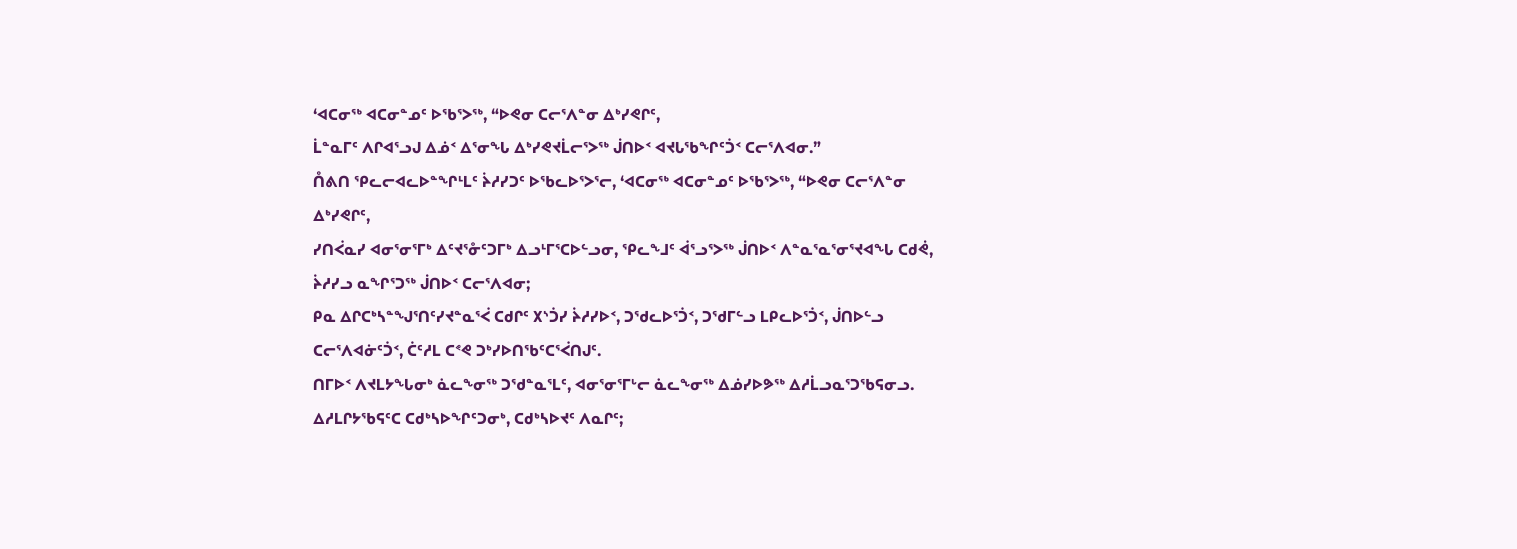‘ᐊᑕᓂᖅ ᐊᑕᓂᓐᓄᑦ ᐅᖃᕐᐳᖅ, “ᐅᕙᓂ ᑕᓕᕐᐱᓐᓂ ᐃᒃᓯᕙᒋᑦ,
ᒫᓐᓇᒥᑦ ᐱᒋᐊᕐᓗᒍ ᐃᓅᑉ ᐃᕐᓂᖓ ᐃᒃᓯᕙᔪᒫᓕᕐᐳᖅ ᒎᑎᐅᑉ ᐊᔪᒐᖃᖏᑦᑑᑉ ᑕᓕᕐᐱᐊᓂ.”
ᑍᕕᑎ ᕿᓚᓕᐊᓚᐅᓐᖏᒻᒪᑦ ᔩᓱᓯᑐᑦ ᐅᖃᓚᐅᕐᐳᕐᓕ, ‘ᐊᑕᓂᖅ ᐊᑕᓂᓐᓄᑦ ᐅᖃᕐᐳᖅ, “ᐅᕙᓂ ᑕᓕᕐᐱᓐᓂ ᐃᒃᓯᕙᒋᑦ,
ᓯᑎᐹᓇᓯ ᐊᓂᕐᓂᕐᒥᒃ ᐃᑦᔪᕐᓁᑦᑐᒥᒃ ᐃᓗᒻᒥᕐᑕᐅᓪᓗᓂ, ᕿᓚᖕᒧᑦ ᐋᕐᓗᕐᐳᖅ ᒎᑎᐅᑉ ᐱᓐᓇᕐᓇᕐᓂᕐᔪᐊᖓ ᑕᑯᕚ, ᔩᓱᓯᓗ ᓇᖏᕐᑐᖅ ᒎᑎᐅᑉ ᑕᓕᕐᐱᐊᓂ;
ᑭᓇ ᐃᒋᑕᒃᓴᓐᖑᕐᑎᑦᓯᔪᓐᓇᕐᐹ ᑕᑯᒋᑦ ᙭ᔅᑑᓯ ᔩᓱᓯᐅᑉ, ᑐᖁᓚᐅᕐᑑᑉ, ᑐᖁᒥᓪᓗ ᒪᑭᓚᐅᕐᑑᑉ, ᒎᑎᐅᓪᓗ ᑕᓕᕐᐱᐊᓃᑦᑑᑉ, ᑖᑦᓱᒪ ᑕᕝᕙ ᑐᒃᓯᐅᑎᖃᑦᑕᕐᐹᑎᒍᑦ.
ᑎᒥᐅᑉ ᐱᔪᒪᔭᖓᓂᒃ ᓈᓚᖕᓂᖅ ᑐᖁᓐᓇᕐᒪᑦ, ᐊᓂᕐᓂᕐᒥᒡᓕ ᓈᓚᖕᓂᖅ ᐃᓅᓯᐅᕗᖅ ᐃᓱᒫᓗᓇᕐᑐᖃᕋᓂᓗ.
ᐃᓱᒪᒋᔭᖃᕋᑦᑕ ᑕᑯᒃᓴᐅᖏᑦᑐᓂᒃ, ᑕᑯᒃᓴᐅᔪᑦ ᐱᓇᒋᑦ;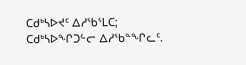ᑕᑯᒃᓴᐅᔪᑦ ᐃᓱᖃᕐᒪᑕ; ᑕᑯᒃᓴᐅᖏᑐᓪᓕ ᐃᓱᖃᓐᖏᓚᑦ.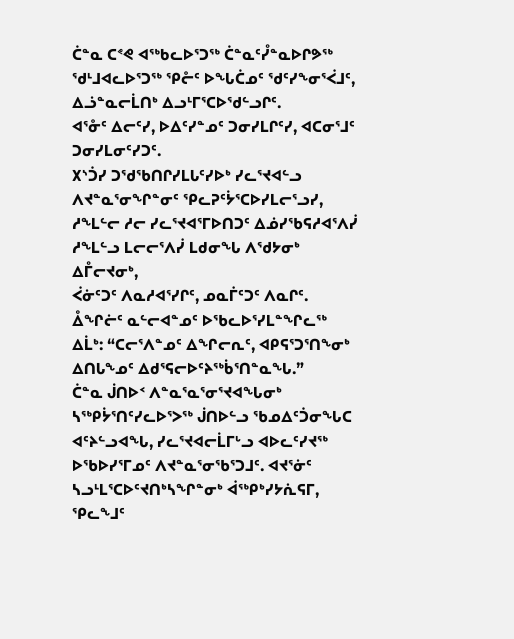ᑖᓐᓇ ᑕᕝᕙ ᐊᖅᑲᓚᐅᕐᑐᖅ ᑖᓐᓇᑦᓮᓐᓇᐅᒋᕗᖅ ᖁᒻᒧᐊᓚᐅᕐᑐᖅ ᕿᓔᑦ ᐅᖓᑖᓄᑦ ᖁᑦᓯᖕᓂᕐᐹᒧᑦ, ᐃᓘᓐᓇᓕᒫᑎᒃ ᐃᓗᒻᒥᕐᑕᐅᖁᓪᓗᒋᑦ.
ᐊᕐᓁᑦ ᐃᓕᑦᓯ, ᐅᐃᑦᓯᓐᓄᑦ ᑐᓂᓯᒪᒋᑦᓯ, ᐊᑕᓂᕐᒧᑦ ᑐᓂᓯᒪᓂᑦᓯᑐᑦ.
᙭ᔅᑑᓯ ᑐᖁᖃᑎᒋᓯᒪᒐᑦᓯᐅᒃ ᓯᓚᕐᔪᐊᓪᓗ ᐱᔪᓐᓇᕐᓂᖏᓐᓂᑦ ᕿᓚᕈᑦᔮᕐᑕᐅᓯᒪᓕᕐᓗᓯ, ᓱᖕᒪᓪᓕ ᓱᓕ ᓯᓚᕐᔪᐊᕐᒥᐅᑎᑐᑦ ᐃᓅᓯᖃᕋᓱᐊᕐᐱᓰ ᓱᖕᒪᓪᓗ ᒪᓕᓕᕐᐱᓰ ᒪᑯᓂᖓ ᐱᖁᔭᓂᒃ ᐃᒤᓕᔪᓂᒃ,
ᐹᓃᑦᑐᑦ ᐱᓇᓱᐊᕐᓯᒋᑦ, ᓄᓇᒦᑦᑐᑦ ᐱᓇᒋᑦ.
ᐂᖏᓖᑦ ᓇᓪᓕᐊᓐᓄᑦ ᐅᖃᓚᐅᕐᓯᒪᓐᖏᓚᖅ ᐃᒫᒃ: “ᑕᓕᕐᐱᓐᓄᑦ ᐃᖏᓕᕆᑦ, ᐊᑭᕋᕐᑐᕐᑎᖕᓂᒃ ᐃᑎᒐᖕᓄᑦ ᐃᑯᕐᕋᓕᐅᑦᔨᖅᑳᕐᑎᓐᓇᖓ.”
ᑖᓐᓇ ᒎᑎᐅᑉ ᐱᓐᓇᕐᓇᕐᓂᕐᔪᐊᖓᓂᒃ ᓴᖅᑭᔮᕐᑎᑦᓯᓚᐅᕐᐳᖅ ᒎᑎᐅᓪᓗ ᖃᓄᐃᑦᑑᓂᖓᑕ ᐊᑦᔨᓪᓗᐊᖓ, ᓯᓚᕐᔪᐊᓕᒫᒥᒡᓗ ᐊᐅᓚᑦᓯᔪᖅ ᐅᖃᐅᓯᕐᒥᓄᑦ ᐱᔪᓐᓇᕐᓂᖃᕐᑐᒧᑦ. ᐊᔪᕐᓃᑦ ᓴᓗᒻᒪᕐᑕᐅᑦᔪᑎᒃᓴᖏᓐᓂᒃ ᐋᖅᑭᒃᓯᔭᕇᕋᒥ, ᕿᓚᖕᒧᑦ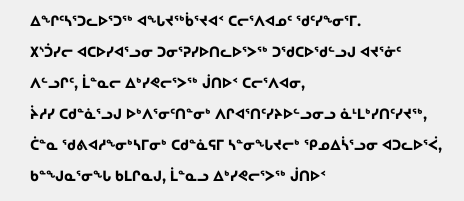ᐃᖏᑦᓴᕐᑐᓚᐅᕐᑐᖅ ᐊᖓᔪᖅᑳᕐᔪᐊᑉ ᑕᓕᕐᐱᐊᓄᑦ ᖁᑦᓯᖕᓂᕐᒥ.
᙭ᔅᑑᓯᓕ ᐊᑕᐅᓯᐊᕐᓗᓂ ᑐᓂᕐᕈᓯᐅᑎᓚᐅᕐᐳᖅ ᑐᖁᑕᐅᖁᓪᓗᒍ ᐊᔪᕐᓃᑦ ᐱᓪᓗᒋᑦ, ᒫᓐᓇᓕ ᐃᒃᓯᕙᓕᕐᐳᖅ ᒎᑎᐅᑉ ᑕᓕᕐᐱᐊᓂ,
ᔩᓱᓯ ᑕᑯᓐᓈᕐᓗᒍ ᐅᒃᐱᕐᓂᑦᑎᓐᓂᒃ ᐱᒋᐊᕐᑎᑦᓯᔨᐅᓪᓗᓂᓗ ᓈᒻᒪᒃᓯᑎᑦᓯᔪᖅ, ᑖᓐᓇ ᖁᕕᐊᓱᖕᓂᒃᓴᒥᓂᒃ ᑕᑯᓐᓈᕋᒥ ᓴᓐᓂᖓᔪᓕᒃ ᕿᓄᐃᓵᕐᓗᓂ ᐊᑐᓚᐅᕐᐹ, ᑲᓐᖑᓇᕐᓂᖓ ᑲᒪᒋᓇᒍ, ᒫᓐᓇᓗ ᐃᒃᓯᕙᓕᕐᐳᖅ ᒎᑎᐅᑉ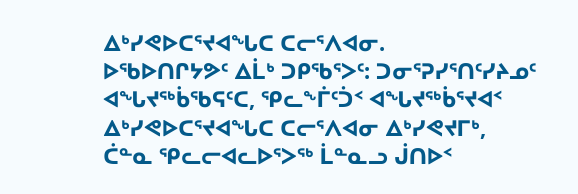ᐃᒃᓯᕙᐅᑕᕐᔪᐊᖓᑕ ᑕᓕᕐᐱᐊᓂ.
ᐅᖃᐅᑎᒋᔭᕗᑦ ᐃᒫᒃ ᑐᑭᖃᕐᐳᑦ: ᑐᓂᕐᕈᓯᕐᑎᑦᓯᔨᓄᑦ ᐊᖓᔪᖅᑳᖃᕋᑦᑕ, ᕿᓚᖕᒦᑦᑑᑉ ᐊᖓᔪᖅᑳᕐᔪᐊᑉ ᐃᒃᓯᕙᐅᑕᕐᔪᐊᖓᑕ ᑕᓕᕐᐱᐊᓂ ᐃᒃᓯᕙᔪᒥᒃ,
ᑖᓐᓇ ᕿᓚᓕᐊᓚᐅᕐᐳᖅ ᒫᓐᓇᓗ ᒎᑎᐅᑉ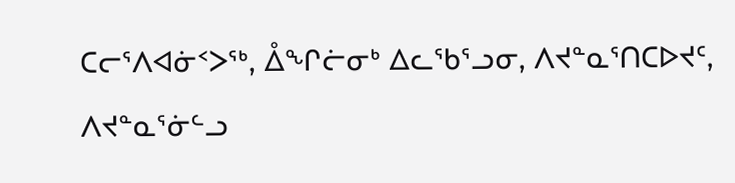ᑕᓕᕐᐱᐊᓃᑉᐳᖅ, ᐂᖏᓖᓂᒃ ᐃᓚᖃᕐᓗᓂ, ᐱᔪᓐᓇᕐᑎᑕᐅᔪᑦ, ᐱᔪᓐᓇᕐᓃᓪᓗ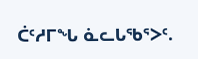ᑖᑦᓱᒥᖓ ᓈᓚᒐᖃᕐᐳᑦ.